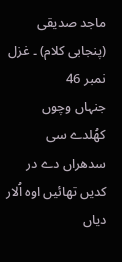ماجد صدیقی (پنجابی کلام) ۔ غزل نمبر 46
جنہاں وچوں کھُلدے سی سدھراں دے در کدیں تھائیں اوہ اُلار دیاں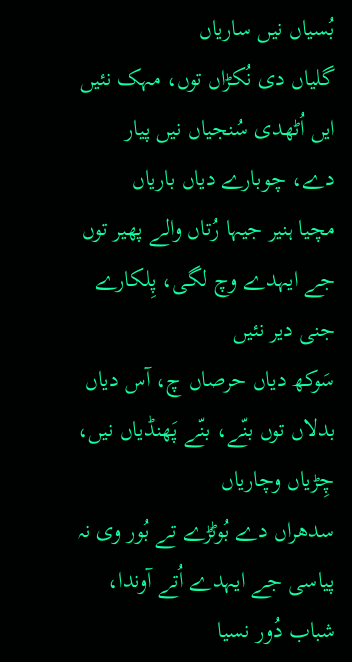بُسیاں نیں ساریاں
گلیاں دی نُکڑاں توں، مہک نئیں ایں اُٹھدی سُنجیاں نیں پیار دے، چوبارے دیاں باریاں
مچیا ہنیر جیہا رُتاں والے پھیر توں جے ایہدے وچ لگی، پِلکارے جنی دیر نئیں
سَوکھ دیاں حرصاں چ، آس دیاں بدلاں توں بنّے، بنّے پَھنڈیاں نیں، چِڑیاں وچاریاں
سدھراں دے بُوٹڑے تے بُور وی نہ پیاسی جے ایہدے اُتے آوندا، شباب دُور نسیا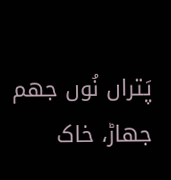پَتراں نُوں جھم جھاڑ، خاک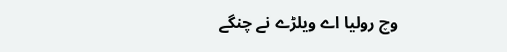وچ رولیا اے ویلڑے نے چنگے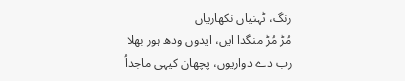رنگ، ٹہنیاں نکھاریاں
مُڑ مُڑ منگدا ایں، ایدوں ودھ ہور بھلا رب دے دواریوں، پچھان کیہی ماجداُ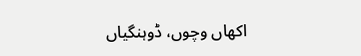اکھاں وچوں، ڈوہنگیاں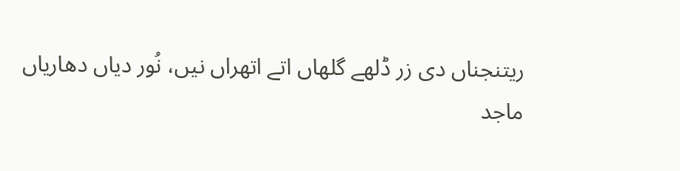ریتنجناں دی زر ڈلھے گلھاں اتے اتھراں نیں، نُور دیاں دھاریاں
ماجد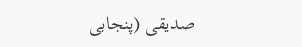صدیقی (پنجابی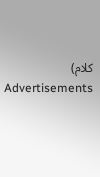کلام)
Advertisements